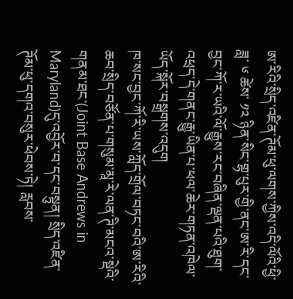ཨ་རིའི་སྲིད་འཛིན་ཊོམ་ཕུ་ལགས་ཀྱིས་འདི་ལོའི་ཕྱི་ཟླ་ ༦ ཚེས་ ༡༢ ཉིན་སིང་གྷ་པུར་གྱི་ནང་ཨ་རི་དང་བྱང་ཀོ་ར་ཡའི་ལོ་རྒྱུས་རང་བཞིན་ལྡན་པའི་ཐུག་འཕྲད་དེ་གནང་རྒྱུ་ཡིན་པ་ཕལ་ཆེར་གཏན་འཁེལ་ཡོད་སྐོར་བསྒྲགས་འདུག
ཁ་སང་བྱང་ཀོ་རི་ཡས་ཀློད་གྲོལ་བཏང་བའི་ཨ་རིའི་ཆབ་སྲིད་བཙོན་པ་གསུམ་མཱ་རེ་ལན་ཊི་མངའ་སྡེའི་གནམ་ཐང་(Joint Base Andrews in Maryland)དུ་འབྱོར་བ་དང་བསྟུན། སྲིད་འཛིན་ཊོམ་ཕུ་དགའ་བསུར་ཕེབས་ཏེ། རླབས་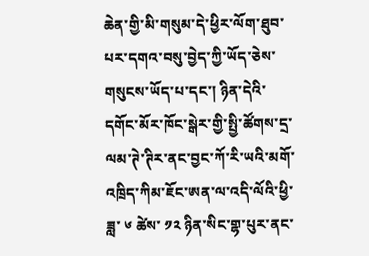ཆེན་གྱི་མི་གསུམ་དེ་ཕྱིར་ལོག་ཐུབ་པར་དགའ་བསུ་བྱེད་ཀྱི་ཡོད་ཅེས་གསུངས་ཡོད་པ་དང་། ཉིན་དེའི་དགོང་མོར་ཁོང་སྒེར་གྱི་སྤྱི་ཚོགས་དྲ་ལམ་ཊེ་ཊིར་ནང་བྱང་ཀོ་རི་ཡའི་མགོ་འཁྲིད་ཀིམ་ཇོང་ཨན་ལ་འདི་ལོའི་ཕྱི་ཟླ་ ༦ ཚེས་ ༡༢ ཉིན་སིང་གྷ་པུར་ནང་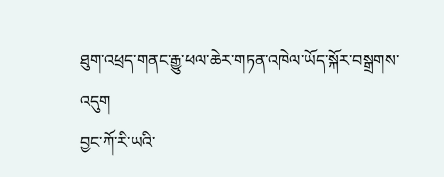ཐུག་འཕྲད་གནང་རྒྱུ་ཕལ་ཆེར་གཏན་འཁེལ་ཡོད་སྐོར་བསྒྲགས་འདུག
བྱང་ཀོ་རི་ཡའི་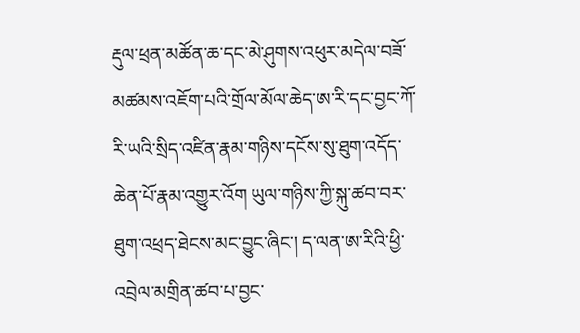རྡུལ་ཕྲན་མཚོན་ཆ་དང་མེ་ཤུགས་འཕུར་མདེལ་བཟོ་མཚམས་འཇོག་པའི་གྲོལ་མོལ་ཆེད་ཨ་རི་དང་བྱང་ཀོ་རི་ཡའི་སྲིད་འཛིན་རྣམ་གཉིས་དངོས་སུ་ཐུག་འདོད་ཆེན་པོ་རྣམ་འགྱུར་འོག ཡུལ་གཉིས་ཀྱི་སྐུ་ཚབ་བར་ཐུག་འཕྲད་ཐེངས་མང་བྱུང་ཞིང་། ད་ལན་ཨ་རིའི་ཕྱི་འབྲེལ་མགྲིན་ཚབ་པ་བྱང་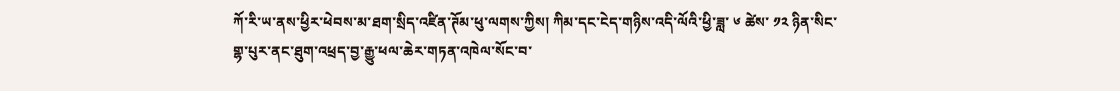ཀོ་རི་ཡ་ནས་ཕྱིར་ཕེབས་མ་ཐག་སྲིད་འཛིན་ཊོམ་ཕུ་ལགས་ཀྱིས། ཀིམ་དང་ངེད་གཉིས་འདི་ལོའི་ཕྱི་ཟླ་ ༦ ཚེས་ ༡༢ ཉིན་སིང་གྷ་པུར་ནང་ཐུག་འཕྲད་བྱ་རྒྱུ་ཕལ་ཆེར་གཏན་འཁེལ་སོང་བ་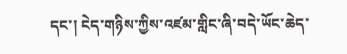དང་། ངེད་གཉིས་ཀྱིས་འཛམ་གླིང་ཞི་བདེ་ཡོང་ཆེད་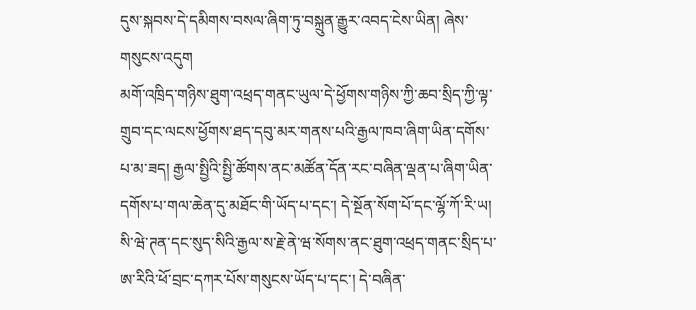དུས་སྐབས་དེ་དམིགས་བསལ་ཞིག་ཏུ་བསྐྲུན་རྒྱུར་འབད་ངེས་ཡིན། ཞེས་གསུངས་འདུག
མགོ་འཁྲིད་གཉིས་ཐུག་འཕྲད་གནང་ཡུལ་དེ་ཕྱོགས་གཉིས་ཀྱི་ཆབ་སྲིད་ཀྱི་ལྟ་གྲུབ་དང་ལངས་ཕྱོགས་ཐད་དབུ་མར་གནས་པའི་རྒྱལ་ཁབ་ཞིག་ཡིན་དགོས་པ་མ་ཟད། རྒྱལ་སྤྱིའི་སྤྱི་ཚོགས་ནང་མཚོན་དོན་རང་བཞིན་ལྡན་པ་ཞིག་ཡིན་དགོས་པ་གལ་ཆེན་དུ་མཐོང་གི་ཡོད་པ་དང་། དེ་སྔོན་སོག་པོ་དང་ལྷོ་ཀོ་རི་ཡ། སི་ཝེ་ཊན་དང་སུད་སིའི་རྒྱལ་ས་རྗེ་ནེ་ཝ་སོགས་ནང་ཐུག་འཕྲད་གནང་སྲིད་པ་ཨ་རིའི་ཕོ་བྲང་དཀར་པོས་གསུངས་ཡོད་པ་དང་། དེ་བཞིན་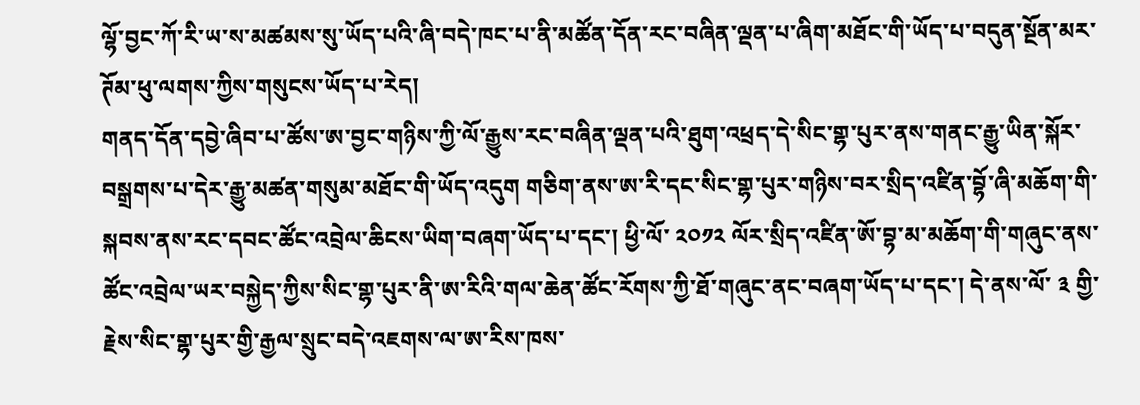ལྷོ་བྱང་ཀོ་རི་ཡ་ས་མཚམས་སུ་ཡོད་པའི་ཞི་བདེ་ཁང་པ་ནི་མཚོན་དོན་རང་བཞིན་ལྡན་པ་ཞིག་མཐོང་གི་ཡོད་པ་བདུན་སྔོན་མར་ཊོམ་ཕུ་ལགས་ཀྱིས་གསུངས་ཡོད་པ་རེད།
གནད་དོན་དབྱེ་ཞིབ་པ་ཚོས་ཨ་བྱང་གཉིས་ཀྱི་ལོ་རྒྱུས་རང་བཞིན་ལྡན་པའི་ཐུག་འཕྲད་དེ་སིང་གྷ་པུར་ནས་གནང་རྒྱུ་ཡིན་སྐོར་བསྒྲགས་པ་དེར་རྒྱུ་མཚན་གསུམ་མཐོང་གི་ཡོད་འདུག གཅིག་ནས་ཨ་རི་དང་སིང་གྷ་པུར་གཉིས་བར་སྲིད་འཛིན་བྷོ་ཞི་མཆོག་གི་སྐབས་ནས་རང་དབང་ཚོང་འབྲེལ་ཆིངས་ཡིག་བཞག་ཡོད་པ་དང་། ཕྱི་ལོ་ ༢༠༡༢ ལོར་སྲིད་འཛིན་ཨོ་བྷ་མ་མཆོག་གི་གཞུང་ནས་ཚོང་འབྲེལ་ཡར་བསྐྱེད་ཀྱིས་སིང་གྷ་པུར་ནི་ཨ་རིའི་གལ་ཆེན་ཚོང་རོགས་ཀྱི་ཐོ་གཞུང་ནང་བཞག་ཡོད་པ་དང་། དེ་ནས་ལོ་ ༣ གྱི་རྗེས་སིང་གྷ་པུར་གྱི་རྒྱལ་སྲུང་བདེ་འཇགས་ལ་ཨ་རིས་ཁས་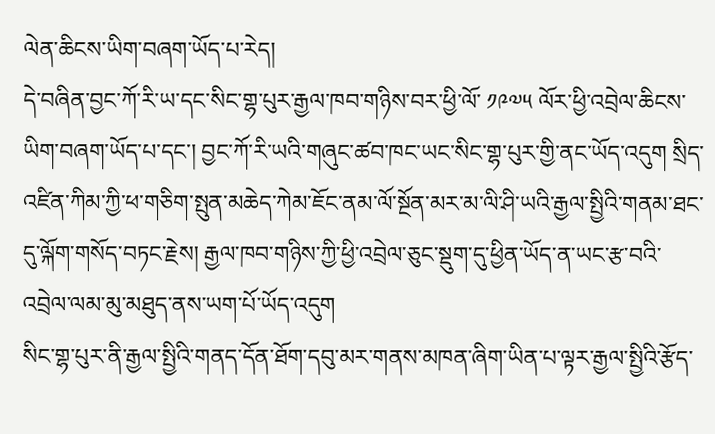ལེན་ཆིངས་ཡིག་བཞག་ཡོད་པ་རེད།
དེ་བཞིན་བྱང་ཀོ་རི་ཡ་དང་སིང་གྷ་པུར་རྒྱལ་ཁབ་གཉིས་བར་ཕྱི་ལོ་ ༡༩༧༥ ལོར་ཕྱི་འབྲེལ་ཆིངས་ཡིག་བཞག་ཡོད་པ་དང་། བྱང་ཀོ་རི་ཡའི་གཞུང་ཚབ་ཁང་ཡང་སིང་གྷ་པུར་གྱི་ནང་ཡོད་འདུག སྲིད་འཛིན་ཀིམ་ཀྱི་ཕ་གཅིག་སྤུན་མཆེད་ཀེམ་ཇོང་ནམ་ལོ་སྔོན་མར་མ་ལི་ཤི་ཡའི་རྒྱལ་སྤྱིའི་གནམ་ཐང་དུ་ལྐོག་གསོད་བཏང་རྗེས། རྒྱལ་ཁབ་གཉིས་ཀྱི་ཕྱི་འབྲེལ་ཅུང་སྡུག་དུ་ཕྱིན་ཡོད་ན་ཡང་རྩ་བའི་འབྲེལ་ལམ་མུ་མཐུད་ནས་ཡག་པོ་ཡོད་འདུག
སིང་གྷ་པུར་ནི་རྒྱལ་སྤྱིའི་གནད་དོན་ཐོག་དབུ་མར་གནས་མཁན་ཞིག་ཡིན་པ་ལྟར་རྒྱལ་སྤྱིའི་རྩོད་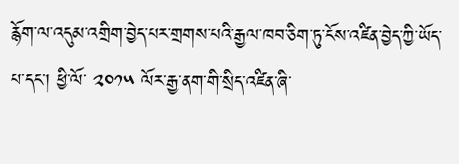རྙོག་ལ་འདུམ་འགྲིག་བྱེད་པར་གྲགས་པའི་རྒྱལ་ཁབ་ཅིག་ཏུ་ངོས་འཛིན་བྱེད་ཀྱི་ཡོད་པ་དང་། ཕྱི་ལོ་ ༢༠༡༥ ལོར་རྒྱ་ནག་གི་སྲིད་འཛིན་ཞི་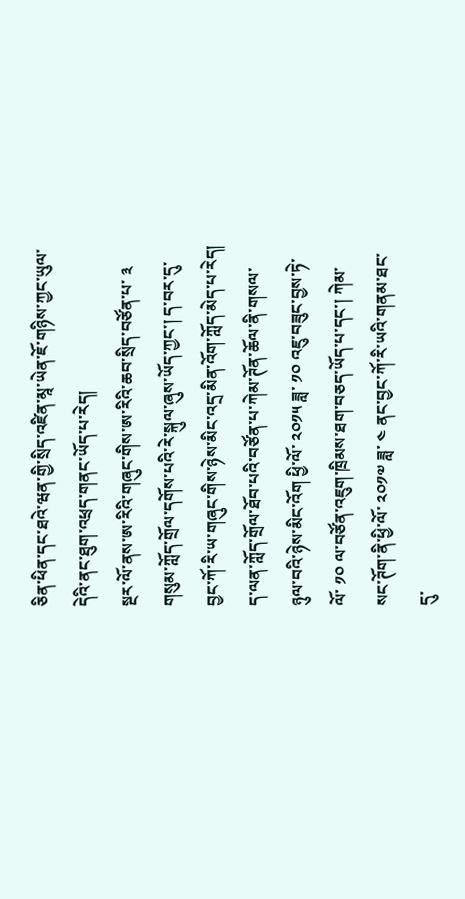ཅིན་ཕིན་དང་ཐའེ་ཝན་གྱི་སྲིད་འཛིན་མཱ་ཡེན་ཇོ་གཉིས་ཀྱང་ཡུལ་དེའི་ནང་ཐུག་འཕྲད་གནང་ཡོད་པ་རེད།
སྔར་ལོ་ནས་ཨ་རིའི་གཞུང་གིས་ཨ་རིའི་ཆབ་སྲིད་བཙོན་པ་ ༣ གསུམ་ཀློད་གྲོལ་དགོས་པའི་རེ་སྐུལ་ཞུས་ཡོད་ཀྱང་། ད་བར་དུ་བྱང་ཀོ་རི་ཡ་གཞུང་གིས་ཉེས་མིང་འདྲ་མིན་འོག་ཀློད་མེད་པ་རེད། ད་ལན་ཀློད་གྲོལ་ཐོབ་པའི་བཙོན་པ་ཀེམ་ཊོན་ཆོལ་ནི་གསལ་ཉུལ་བའི་ཉེས་མིང་འོག ཕྱི་ལོ་ ༢༠༡༥ ཟླ་ ༡༠ འཇུ་བཟུང་བྱས་ཏེ་ལོ་ ༡༠ ལ་བཙོན་འཇུག་ཁྲིམས་ཐག་བཅད་ཡོད་པ་དང་། ཀེམ་སང་ཊོག་ནི་ཕྱི་ལོ་ ༢༠༡༧ ཟླ་ ༤ ནང་བྱང་ཀོ་རི་ཡའི་གནམ་ཐང་དུ་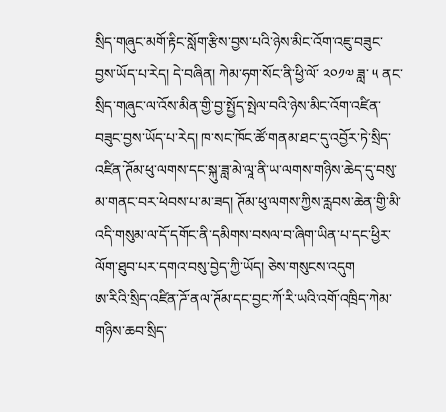སྲིད་གཞུང་མགོ་རྟིང་སློག་རྩིས་བྱས་པའི་ཉེས་མིང་འོག་འཇུ་བཟུང་བྱས་ཡོད་པ་རེད། དེ་བཞིན། ཀེམ་ཧག་སོང་ནི་ཕྱི་ལོ་ ༢༠༡༧ ཟླ་ ༥ ནང་སྲིད་གཞུང་ལ་འོས་མིན་གྱི་བྱ་སྤྱོད་སྤེལ་བའི་ཉེས་མིང་འོག་འཛིན་བཟུང་བྱས་ཡོད་པ་རེད། ཁ་སང་ཁོང་ཚོ་གནམ་ཐང་དུ་འབྱོར་ཏེ་སྲིད་འཛིན་ཊོམ་ཕུ་ལགས་དང་སྐུ་ཟླ་མེ་ལཱ་ནི་ཡ་ལགས་གཉིས་ཆེད་དུ་བསུ་མ་གནང་བར་ཕེབས་པ་མ་ཟད། ཊོམ་ཕུ་ལགས་ཀྱིས་རླབས་ཆེན་གྱི་མི་འདི་གསུམ་ལ་དོ་དགོང་ནི་དམིགས་བསལ་བ་ཞིག་ཡིན་པ་དང་ཕྱིར་ལོག་ཐུབ་པར་དགའ་བསུ་བྱེད་ཀྱི་ཡོད། ཅེས་གསུངས་འདུག
ཨ་རིའི་སྲིད་འཛིན་ཌོ་ནལ་ཊོམ་དང་བྱང་ཀོ་རི་ཡའི་འགོ་འཁྲིད་ཀེམ་གཉིས་ཆབ་སྲིད་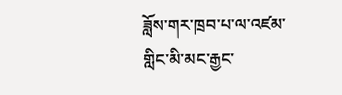ཟློས་གར་ཁྲབ་པ་ལ་འཛམ་གླིང་མི་མང་རྒྱང་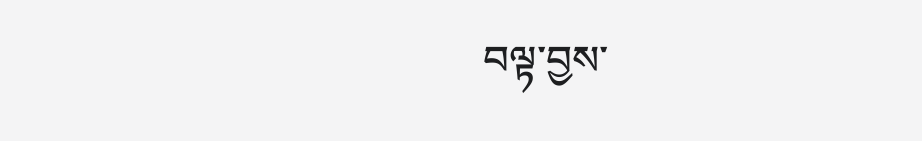བལྟ་བྱས་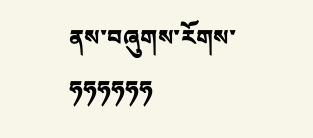ནས་བཞུགས་རོགས་ཧཧཧཧཧཧ